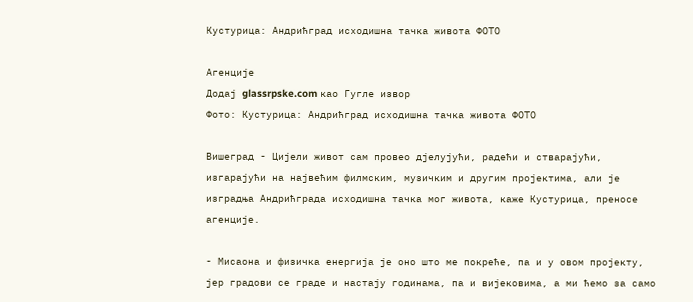Кустурица: Андрићград исходишна тачка живота ФОТО

Агенције
Додај glassrpske.com као Гугле извор
Фото: Кустурица: Андрићград исходишна тачка живота ФОТО

Вишеград - Цијели живот сам провео дјелујући, радећи и стварајући, изгарајући на највећим филмским, музичким и другим пројектима, али је изградња Андрићграда исходишна тачка мог живота, каже Кустурица, преносе агенције.

- Мисаона и физичка енергија је оно што ме покреће, па и у овом пројекту, јер градови се граде и настају годинама, па и вијековима, а ми ћемо за само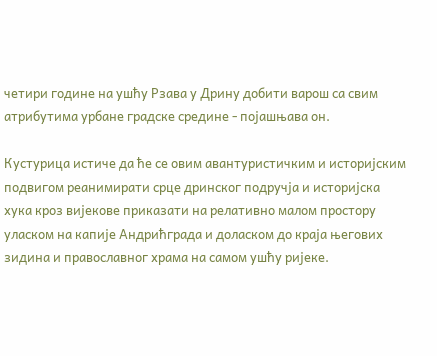четири године на ушћу Рзава у Дрину добити варош са свим атрибутима урбане градске средине - појашњава он.

Кустурица истиче да ће се овим авантуристичким и историјским подвигом реанимирати срце дринског подручја и историјска хука кроз вијекове приказати на релативно малом простору уласком на капије Андрићграда и доласком до краја његових зидина и православног храма на самом ушћу ријеке.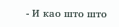- И као што што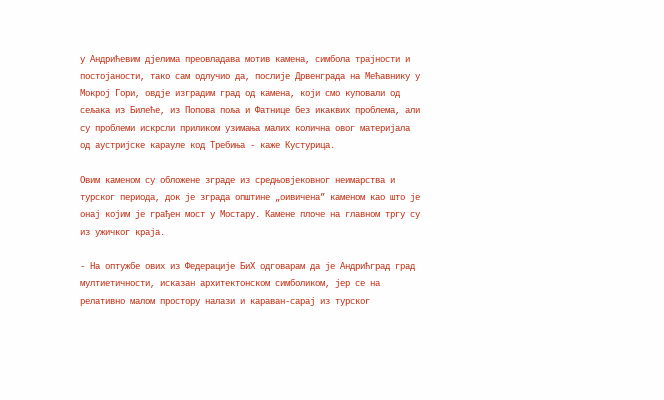у Андрићевим дјелима преовладава мотив камена, симбола трајности и постојаности, тако сам одлучио да, послије Дрвенграда на Мећавнику у Мокрој Гори, овдје изградим град од камена, који смо куповали од сељака из Билеће, из Попова поља и Фатнице без икаквих проблема, али су проблеми искрсли приликом узимања малих колична овог материјала од аустријске карауле код Требиња - каже Кустурица.

Овим каменом су обложене зграде из средњовјековног неимарства и турског периода, док је зграда општине „оивичена” каменом као што је онај којим је грађен мост у Мостару. Камене плоче на главном тргу су из ужичког краја.

- На оптужбе ових из Федерације БиХ одговарам да је Андрићград град мултиетичности, исказан архитектонском симболиком, јер се на релативно малом простору налази и караван-сарај из турског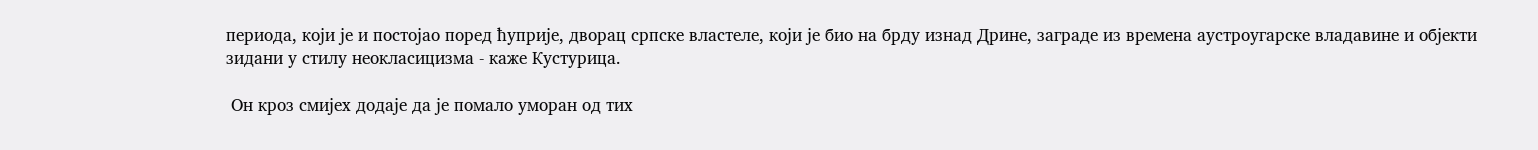периода, који је и постојао поред ћуприје, дворац српске властеле, који је био на брду изнад Дрине, заграде из времена аустроугарске владавине и објекти зидани у стилу неокласицизма - каже Кустурица.

 Он кроз смијех додаје да је помало уморан од тих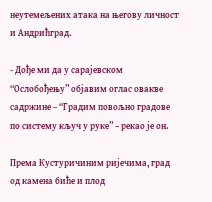неутемељених атака на његову личност и Андрићград.

- Дође ми да у сарајевском “Ослобођењу” објавим оглас овакве садржине – “Градим повољно градове по систему кључ у руке” – рекао је он.

Према Кустуричиним ријечима, град од камена биће и плод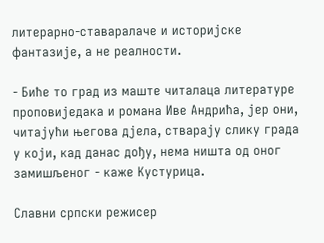литерарно-ставаралаче и историјске фантазије, а не реалности.

- Биће то град из маште читалаца литературе проповиједака и романа Иве Андрића, јер они, читајући његова дјела, стварају слику града у који, кад данас дођу, нема ништа од оног замишљеног - каже Кустурица.

Славни српски режисер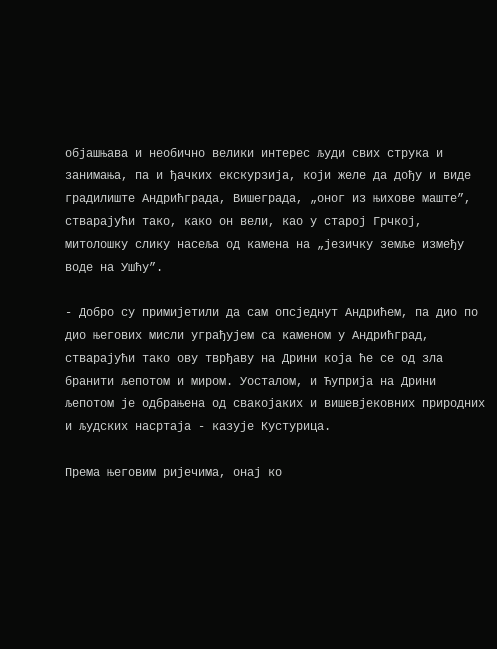објашњава и необично велики интерес људи свих струка и занимања, па и ђачких екскурзија, који желе да дођу и виде градилиште Андрићграда, Вишеграда, „оног из њихове маште”, стварајући тако, како он вели, као у старој Грчкој, митолошку слику насеља од камена на „језичку земље између воде на Ушћу”.

- Добро су примијетили да сам опсједнут Андрићем, па дио по дио његових мисли уграђујем са каменом у Андрићград, стварајући тако ову тврђаву на Дрини која ће се од зла бранити љепотом и миром. Уосталом, и Ћуприја на Дрини љепотом је одбрањена од свакојаких и вишевјековних природних и људских насртаја - казује Кустурица.

Према његовим ријечима, онај ко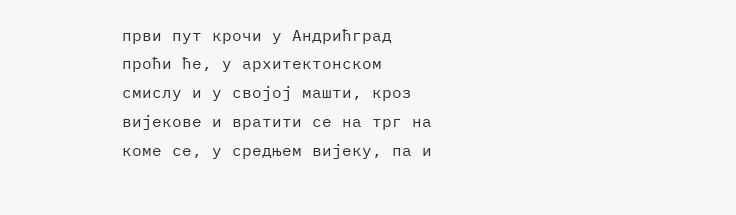први пут крочи у Андрићград проћи ће, у архитектонском смислу и у својој машти, кроз вијекове и вратити се на трг на коме се, у средњем вијеку, па и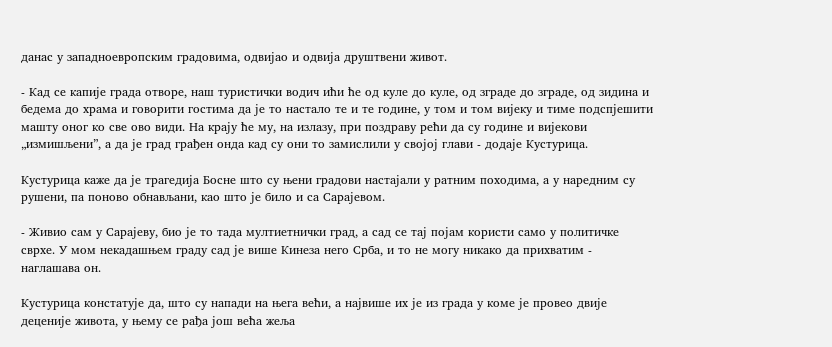данас у западноевропским градовима, одвијао и одвија друштвени живот.

- Кад се капије града отворе, наш туристички водич ићи ће од куле до куле, од зграде до зграде, од зидина и бедема до храма и говорити гостима да је то настало те и те године, у том и том вијеку и тиме подспјешити машту оног ко све ово види. На крају ће му, на излазу, при поздраву рећи да су године и вијекови „измишљени”, а да је град грађен онда кад су они то замислили у својој глави - додаје Кустурица.

Кустурица каже да је трагедија Босне што су њени градови настајали у ратним походима, а у наредним су рушени, па поново обнављани, као што је било и са Сарајевом.

- Живио сам у Сарајеву, био је то тада мултиетнички град, а сад се тај појам користи само у политичке сврхе. У мом некадашњем граду сад је више Кинеза него Срба, и то не могу никако да прихватим - наглашава он.

Кустурица констатује да, што су напади на њега већи, а највише их је из града у коме је провео двије деценије живота, у њему се рађа још већа жеља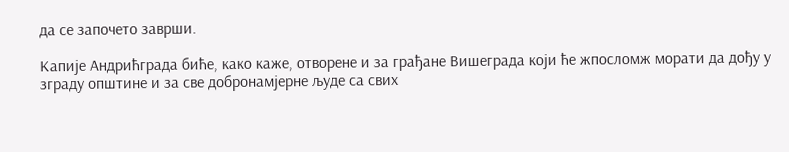да се започето заврши.

Капије Андрићграда биће, како каже, отворене и за грађане Вишеграда који ће жпосломж морати да дођу у зграду општине и за све добронамјерне људе са свих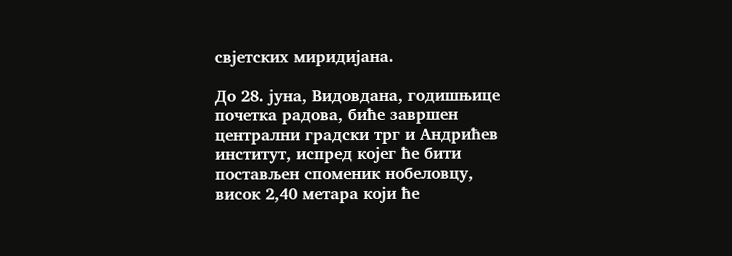свјетских миридијана.

До 28. јуна, Видовдана, годишњице почетка радова, биће завршен централни градски трг и Андрићев институт, испред којег ће бити постављен споменик нобеловцу, висок 2,40 метара који ће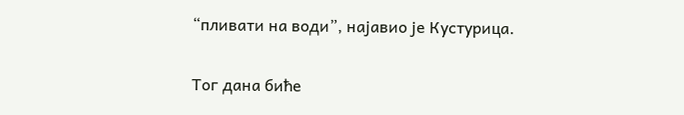“пливати на води”, најавио је Кустурица.

Тог дана биће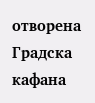отворена Градска кафана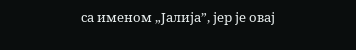са именом „Јалија”, јер је овај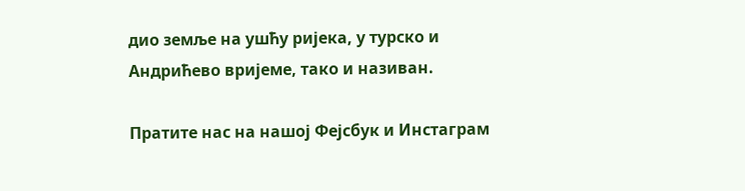дио земље на ушћу ријека, у турско и Андрићево вријеме, тако и називан.

Пратите нас на нашој Фејсбук и Инстаграм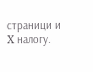страници и X налогу.